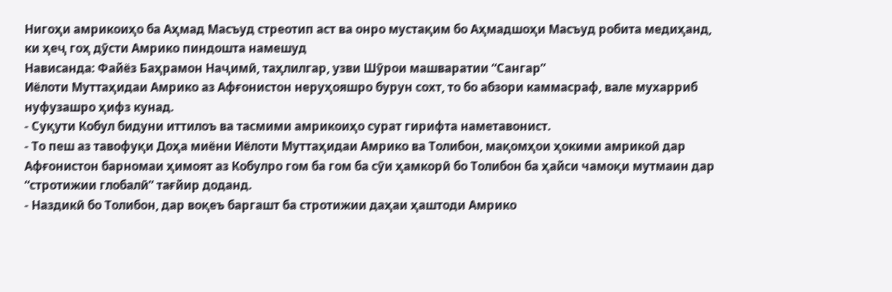Нигоҳи амрикоиҳо ба Аҳмад Масъуд стреотип аст ва онро мустақим бо Аҳмадшоҳи Масъуд робита медиҳанд, ки ҳеҷ гоҳ дӯсти Амрико пиндошта намешуд
Нависанда: Файёз Баҳрамон Наҷимӣ, таҳлилгар, узви Шӯрои машваратии “Сангар”
Иёлоти Муттаҳидаи Амрико аз Афғонистон неруҳояшро бурун сохт, то бо абзори каммасраф, вале мухарриб нуфузашро ҳифз кунад.
- Суқути Кобул бидуни иттилоъ ва тасмими амрикоиҳо сурат гирифта наметавонист.
- То пеш аз тавофуқи Доҳа миёни Иёлоти Муттаҳидаи Амрико ва Толибон, мақомҳои ҳокими амрикоӣ дар Афғонистон барномаи ҳимоят аз Кобулро гом ба гом ба сӯи ҳамкорӣ бо Толибон ба ҳайси чамоқи мутмаин дар “стротижии глобалӣ” тағйир доданд.
- Наздикӣ бо Толибон, дар воқеъ баргашт ба стротижии даҳаи ҳаштоди Амрико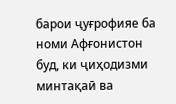барои ҷуғрофияе ба номи Афғонистон буд, ки ҷиҳодизми минтақаӣ ва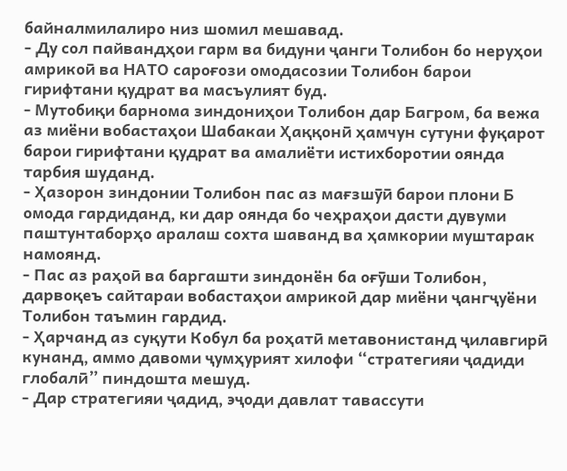байналмилалиро низ шомил мешавад.
- Ду сол пайвандҳои гарм ва бидуни ҷанги Толибон бо неруҳои амрикоӣ ва НАТО сароғози омодасозии Толибон барои гирифтани қудрат ва масъулият буд.
- Мутобиқи барнома зиндониҳои Толибон дар Багром, ба вежа аз миёни вобастаҳои Шабакаи Ҳаққонӣ ҳамчун сутуни фуқарот барои гирифтани қудрат ва амалиёти истихборотии оянда тарбия шуданд.
- Ҳазорон зиндонии Толибон пас аз мағзшӯӣ барои плони Б омода гардиданд, ки дар оянда бо чеҳраҳои дасти дувуми паштунтаборҳо аралаш сохта шаванд ва ҳамкории муштарак намоянд.
- Пас аз раҳоӣ ва баргашти зиндонён ба оғӯши Толибон, дарвоқеъ сайтараи вобастаҳои амрикоӣ дар миёни ҷангҷуёни Толибон таъмин гардид.
- Ҳарчанд аз суқути Кобул ба роҳатӣ метавонистанд ҷилавгирӣ кунанд, аммо давоми ҷумҳурият хилофи “стратегияи ҷадиди глобалӣ” пиндошта мешуд.
- Дар стратегияи ҷадид, эҷоди давлат тавассути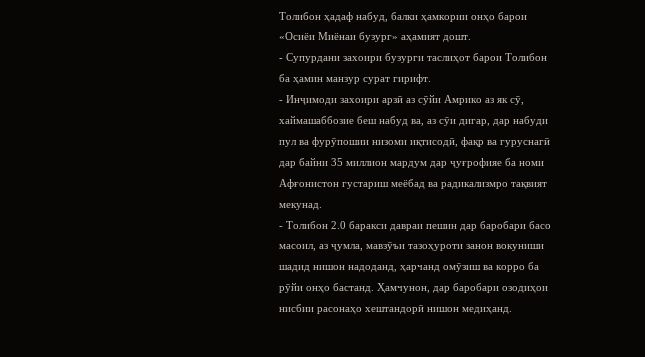Толибон ҳадаф набуд, балки ҳамкории онҳо барои «Осиёи Миёнаи бузург» аҳамият дошт.
- Супурдани захоири бузурги таслиҳот барои Толибон ба ҳамин манзур сурат гирифт.
- Инҷимоди захоири арзӣ аз сӯйи Амрико аз як сӯ, хаймашаббозие беш набуд ва, аз сӯи дигар, дар набуди пул ва фурӯпошии низоми иқтисодӣ, фақр ва гуруснагӣ дар байни 35 миллион мардум дар ҷуғрофияе ба номи Афғонистон густариш меёбад ва радикализмро тақвият мекунад.
- Толибон 2.0 баракси давраи пешин дар баробари басо масоил, аз ҷумла, мавзӯъи тазоҳуроти занон вокуниши шадид нишон надоданд, ҳарчанд омӯзиш ва корро ба рӯйи онҳо бастанд. Ҳамчунон, дар баробари озодиҳои нисбии расонаҳо хештандорӣ нишон медиҳанд.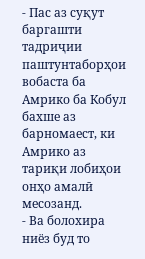- Пас аз суқут баргашти тадриҷии паштунтаборҳои вобаста ба Амрико ба Кобул бахше аз барномаест, ки Амрико аз тариқи лобиҳои онҳо амалӣ месозанд.
- Ва болохира ниёз буд то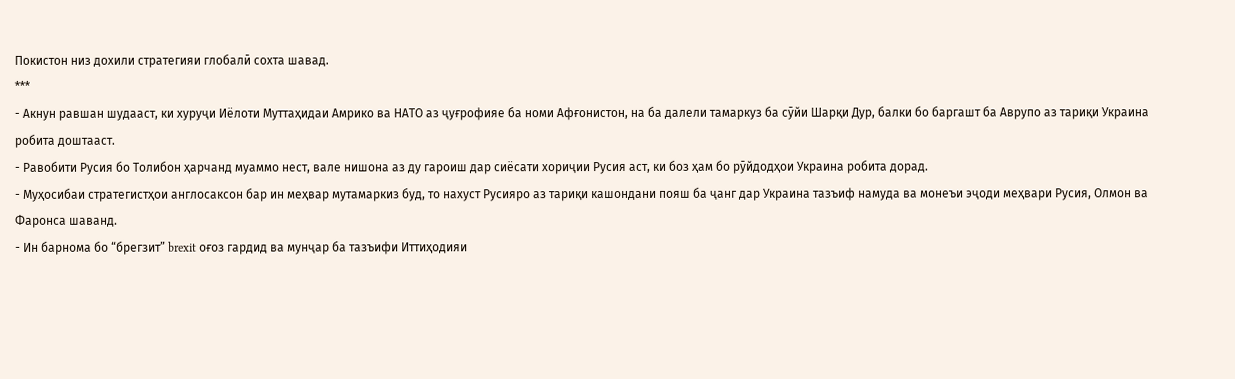Покистон низ дохили стратегияи глобалӣ сохта шавад.
***
- Акнун равшан шудааст, ки хуруҷи Иёлоти Муттаҳидаи Амрико ва НАТО аз ҷуғрофияе ба номи Афғонистон, на ба далели тамаркуз ба сӯйи Шарқи Дур, балки бо баргашт ба Аврупо аз тариқи Украина робита доштааст.
- Равобити Русия бо Толибон ҳарчанд муаммо нест, вале нишона аз ду гароиш дар сиёсати хориҷии Русия аст, ки боз ҳам бо рӯйдодҳои Украина робита дорад.
- Муҳосибаи стратегистҳои англосаксон бар ин меҳвар мутамаркиз буд, то нахуст Русияро аз тариқи кашондани пояш ба ҷанг дар Украина тазъиф намуда ва монеъи эҷоди меҳвари Русия, Олмон ва Фаронса шаванд.
- Ин барнома бо “брегзит” brexit оғоз гардид ва мунҷар ба тазъифи Иттиҳодияи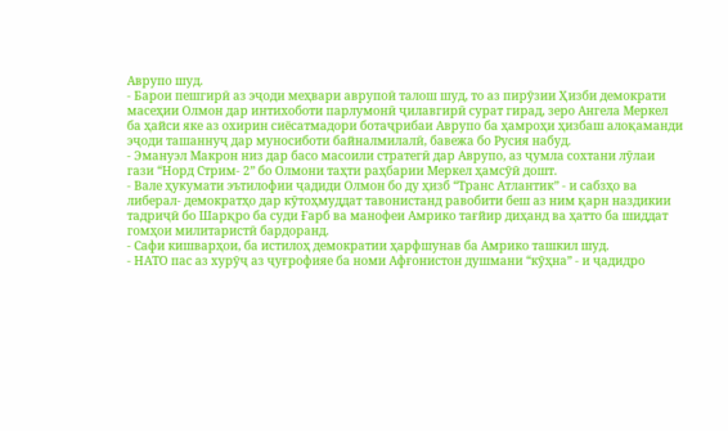Аврупо шуд.
- Барои пешгирӣ аз эҷоди меҳвари аврупоӣ талош шуд, то аз пирӯзии Ҳизби демократи масеҳии Олмон дар интихоботи парлумонӣ ҷилавгирӣ сурат гирад, зеро Ангела Меркел ба ҳайси яке аз охирин сиёсатмадори ботаҷрибаи Аврупо ба ҳамроҳи ҳизбаш алоқаманди эҷоди ташаннуҷ дар муносиботи байналмилалӣ, бавежа бо Русия набуд.
- Эмануэл Макрон низ дар басо масоили стратегӣ дар Аврупо, аз ҷумла сохтани лӯлаи гази “Норд Стрим- 2” бо Олмони таҳти раҳбарии Меркел ҳамсӯӣ дошт.
- Вале ҳукумати эътилофии ҷадиди Олмон бо ду ҳизб “Транс Атлантик” - и сабзҳо ва либерал- демократҳо дар кӯтоҳмуддат тавонистанд равобити беш аз ним қарн наздикии тадриҷӣ бо Шарқро ба суди Ғарб ва манофеи Амрико тағйир диҳанд ва ҳатто ба шиддат гомҳои милитаристӣ бардоранд.
- Сафи кишварҳои, ба истилоҳ демократии ҳарфшунав ба Амрико ташкил шуд.
- НАТО пас аз хурӯҷ аз ҷуғрофияе ба номи Афғонистон душмани “кӯҳна” - и ҷадидро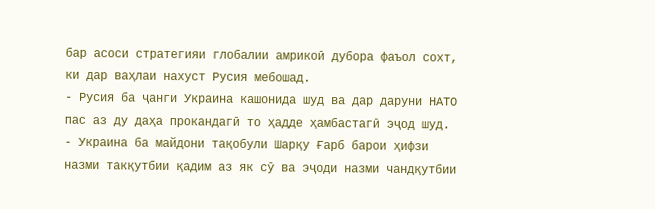бар асоси стратегияи глобалии амрикоӣ дубора фаъол сохт, ки дар ваҳлаи нахуст Русия мебошад.
- Русия ба ҷанги Украина кашонида шуд ва дар даруни НАТО пас аз ду даҳа прокандагӣ то ҳадде ҳамбастагӣ эҷод шуд.
- Украина ба майдони тақобули Шарқу Ғарб барои ҳифзи назми такқутбии қадим аз як сӯ ва эҷоди назми чандқутбии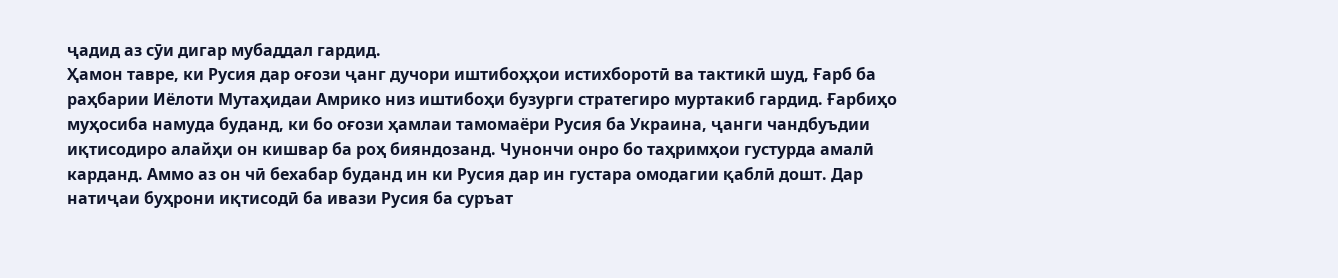ҷадид аз сӯи дигар мубаддал гардид.
Ҳамон тавре, ки Русия дар оғози ҷанг дучори иштибоҳҳои истихборотӣ ва тактикӣ шуд, Ғарб ба раҳбарии Иёлоти Мутаҳидаи Амрико низ иштибоҳи бузурги стратегиро муртакиб гардид. Ғарбиҳо муҳосиба намуда буданд, ки бо оғози ҳамлаи тамомаёри Русия ба Украина, ҷанги чандбуъдии иқтисодиро алайҳи он кишвар ба роҳ бияндозанд. Чунончи онро бо таҳримҳои густурда амалӣ карданд. Аммо аз он чӣ бехабар буданд ин ки Русия дар ин густара омодагии қаблӣ дошт. Дар натиҷаи буҳрони иқтисодӣ ба ивази Русия ба суръат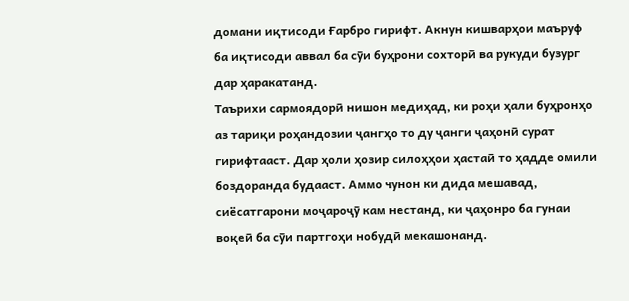домани иқтисоди Ғарбро гирифт. Акнун кишварҳои маъруф ба иқтисоди аввал ба сӯи буҳрони сохторӣ ва рукуди бузург дар ҳаракатанд.
Таърихи сармоядорӣ нишон медиҳад, ки роҳи ҳали буҳронҳо аз тариқи роҳандозии ҷангҳо то ду ҷанги ҷаҳонӣ сурат гирифтааст. Дар ҳоли ҳозир силоҳҳои ҳастаӣ то ҳадде омили боздоранда будааст. Аммо чунон ки дида мешавад, сиёсатгарони моҷароҷӯ кам нестанд, ки ҷаҳонро ба гунаи воқеӣ ба сӯи партгоҳи нобудӣ мекашонанд.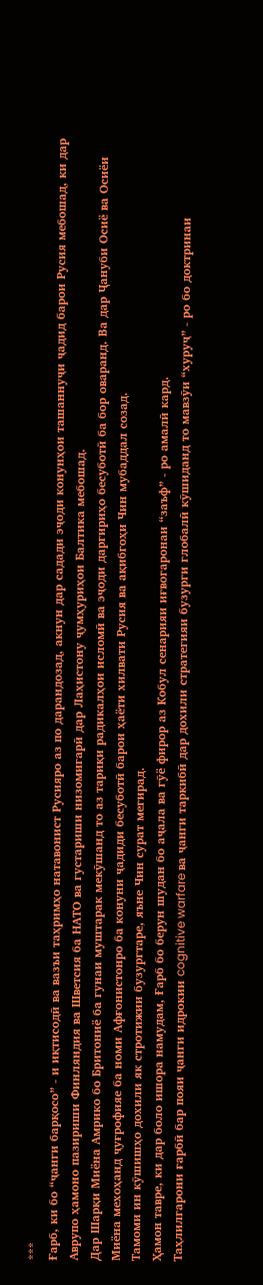***
Ғарб, ки бо “ҷанги барқосо” - и иқтисодӣ ва вазъи таҳримҳо натавонист Русияро аз по дарандозад, акнун дар садади эҷоди конунҳои ташаннуҷи ҷадид барои Русия мебошад, ки дар Аврупо ҳамоно пазириши Финляндия ва Шветсия ба НАТО ва густариши низомигарӣ дар Лаҳистону ҷумҳуриҳои Балтика мебошад.
Дар Шарқи Миёна Амрико бо Бритониё ба гунаи муштарак мекӯшанд то аз тариқи радикалҳои исломӣ ва эҷоди даргириҳо бесуботӣ ба бор оваранд. Ва дар Ҷануби Осиё ва Осиёи Миёна мехоҳанд ҷуғрофияе ба номи Афғонистонро ба конуни ҷадиди бесуботӣ барои ҳаёти хилвати Русия ва ақибгоҳи Чин мубаддал созад.
Тамоми ин кӯшишҳо дохили як стротижии бузургтаре, яъне Чин сурат мегирад.
Ҳамон тавре, ки дар боло ишора намудам, Ғарб бо берун шудан бо аҷала ва гӯё фирор аз Кобул сенарияи иғвогаронаи “заъф” - ро амалӣ кард.
Таҳлилгарони ғарбӣ бар пояи ҷанги идрокии cognitive warfare ва ҷанги таркибӣ дар дохили стратегияи бузурги глобалӣ кӯшиданд то мавзӯи “хуруҷ” - ро бо доктринаи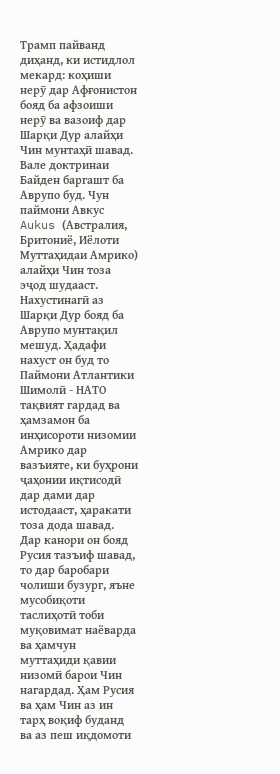Трамп пайванд диҳанд, ки истидлол мекард: коҳиши нерӯ дар Афғонистон бояд ба афзоиши нерӯ ва вазоиф дар Шарқи Дур алайҳи Чин мунтаҳӣ шавад.
Вале доктринаи Байден баргашт ба Аврупо буд. Чун паймони Авкус Aukus (Австралия, Бритониё, Иёлоти Муттаҳидаи Амрико) алайҳи Чин тоза эҷод шудааст. Нахустинагӣ аз Шарқи Дур бояд ба Аврупо мунтақил мешуд. Ҳадафи нахуст он буд то Паймони Атлантики Шимолӣ - НАТО тақвият гардад ва ҳамзамон ба инҳисороти низомии Амрико дар вазъияте, ки буҳрони ҷаҳонии иқтисодӣ дар дами дар истодааст, ҳаракати тоза дода шавад.
Дар канори он бояд Русия тазъиф шавад, то дар баробари чолиши бузург, яъне мусобиқоти таслиҳотӣ тоби муқовимат наёварда ва ҳамчун муттаҳиди қавии низомӣ барои Чин нагардад. Ҳам Русия ва ҳам Чин аз ин тарҳ воқиф буданд ва аз пеш иқдомоти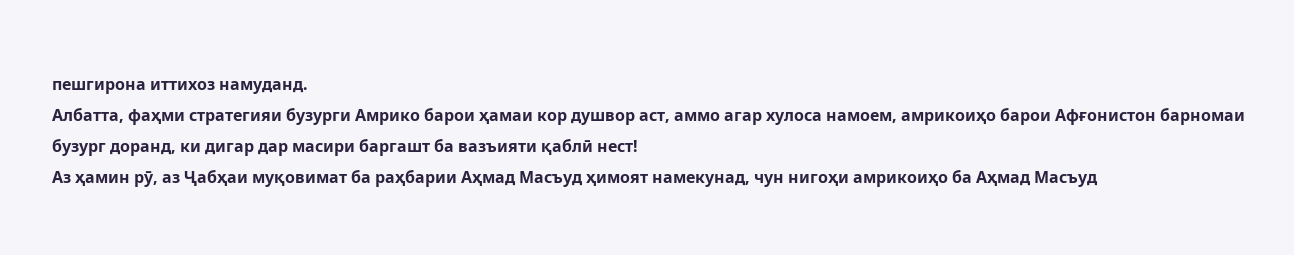пешгирона иттихоз намуданд.
Албатта, фаҳми стратегияи бузурги Амрико барои ҳамаи кор душвор аст, аммо агар хулоса намоем, амрикоиҳо барои Афғонистон барномаи бузург доранд, ки дигар дар масири баргашт ба вазъияти қаблӣ нест!
Аз ҳамин рӯ, аз Ҷабҳаи муқовимат ба раҳбарии Аҳмад Масъуд ҳимоят намекунад, чун нигоҳи амрикоиҳо ба Аҳмад Масъуд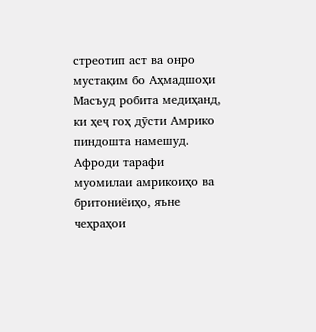стреотип аст ва онро мустақим бо Аҳмадшоҳи Масъуд робита медиҳанд, ки ҳеҷ гоҳ дӯсти Амрико пиндошта намешуд.
Афроди тарафи муомилаи амрикоиҳо ва бритониёиҳо, яъне чеҳраҳои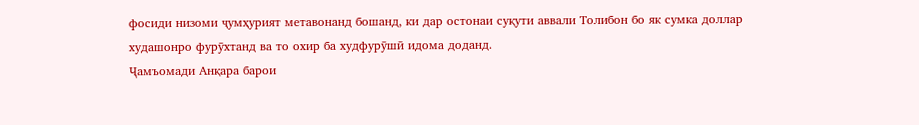фосиди низоми ҷумҳурият метавонанд бошанд, ки дар остонаи суқути аввали Толибон бо як сумка доллар худашонро фурӯхтанд ва то охир ба худфурӯшӣ идома доданд.
Ҷамъомади Анқара барои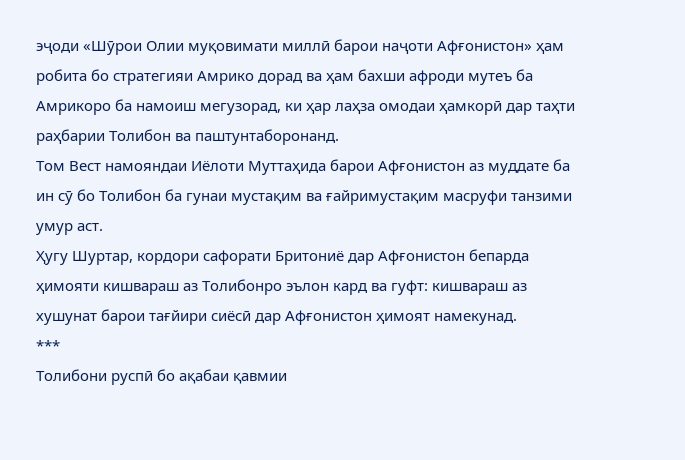эҷоди «Шӯрои Олии муқовимати миллӣ барои наҷоти Афғонистон» ҳам робита бо стратегияи Амрико дорад ва ҳам бахши афроди мутеъ ба Амрикоро ба намоиш мегузорад, ки ҳар лаҳза омодаи ҳамкорӣ дар таҳти раҳбарии Толибон ва паштунтаборонанд.
Том Вест намояндаи Иёлоти Муттаҳида барои Афғонистон аз муддате ба ин сӯ бо Толибон ба гунаи мустақим ва ғайримустақим масруфи танзими умур аст.
Ҳугу Шуртар, кордори сафорати Бритониё дар Афғонистон бепарда ҳимояти кишвараш аз Толибонро эълон кард ва гуфт: кишвараш аз хушунат барои тағйири сиёсӣ дар Афғонистон ҳимоят намекунад.
***
Толибони руспӣ бо ақабаи қавмии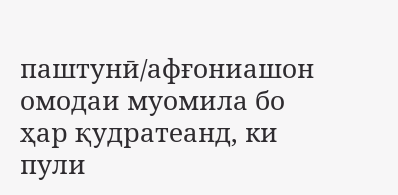паштунӣ/афғониашон омодаи муомила бо ҳар қудратеанд, ки пули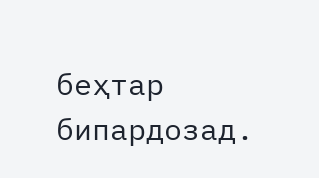беҳтар бипардозад.